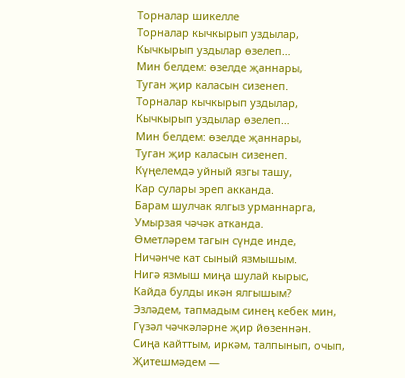Торналар шикелле
Торналар кычкырып уздылар,
Кычкырып уздылар өзелеп…
Мин белдем: өзелде җаннары,
Туган җир каласын сизенеп.
Торналар кычкырып уздылар,
Кычкырып уздылар өзелеп…
Мин белдем: өзелде җаннары,
Туган җир каласын сизенеп.
Күңелемдә уйный язгы ташу,
Кар сулары эреп акканда.
Барам шулчак ялгыз урманнарга,
Умырзая чәчәк атканда.
Өметләрем тагын сүнде инде,
Ничәнче кат сыный язмышым.
Нигә язмыш миңа шулай кырыс,
Кайда булды икән ялгышым?
Эзләдем, тапмадым синең кебек мин,
Гүзәл чәчкәләрне җир йөзеннән.
Сиңа кайттым, иркәм, талпынып, очып,
Җитешмәдем —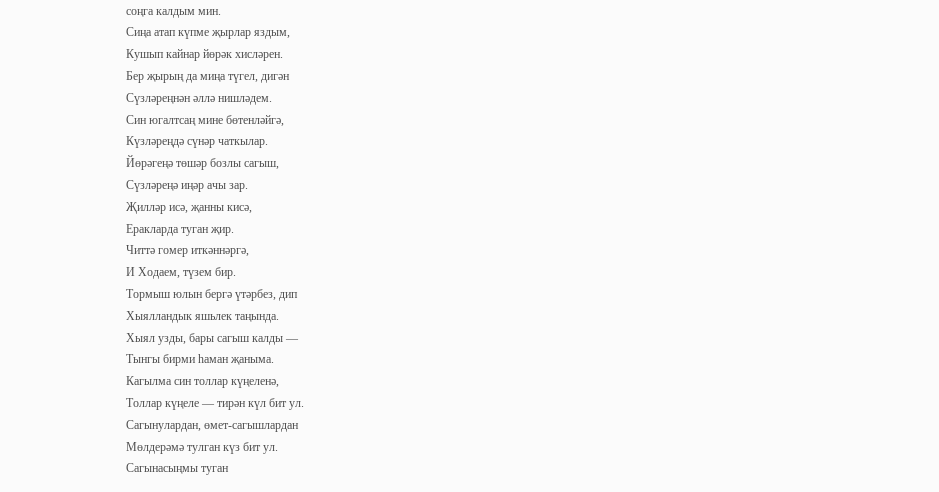соңга калдым мин.
Сиңа атап күпме җырлар яздым,
Кушып кайнар йөрәк хисләрен.
Бер җырың да миңа түгел, дигән
Сүзләреңнән әллә нишләдем.
Син югалтсаң мине бөтенләйгә,
Күзләреңдә сүнәр чаткылар.
Йөрәгеңә төшәр бозлы сагыш,
Сүзләреңә иңәр ачы зар.
Җилләр исә, җанны кисә,
Еракларда туган җир.
Читтә гомер иткәннәргә,
И Ходаем, түзем бир.
Тормыш юлын бергә үтәрбез, дип
Хыялландык яшьлек таңында.
Хыял узды, бары сагыш калды —
Тынгы бирми һаман җаныма.
Кагылма син толлар күңеленә,
Толлар күңеле — тирән күл бит ул.
Сагынулардан, өмет-сагышлардан
Мөлдерәмә тулган күз бит ул.
Сагынасыңмы туган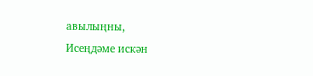авылыңны,
Исеңдәме искән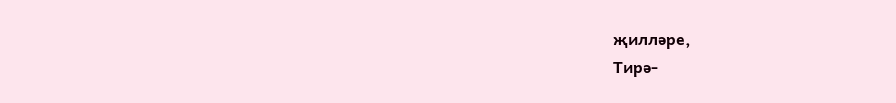җилләре,
Тирә-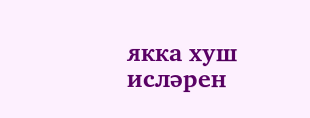якка хуш исләрен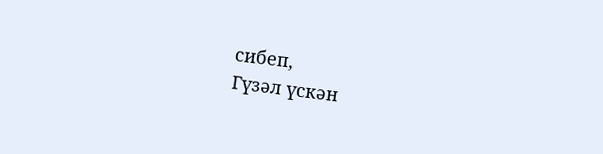сибеп,
Гүзәл үскән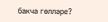бакча гөлләре?